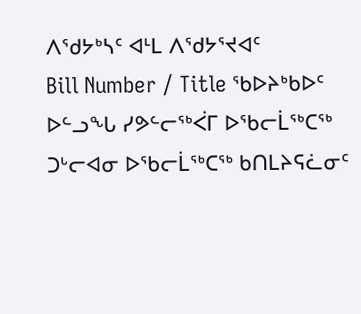ᐱᖁᔭᒃᓴᑦ ᐊᒻᒪ ᐱᖁᔭᕐᔪᐊᑦ
Bill Number / Title ᖃᐅᔨᒃᑲᐅᑦ ᐅᓪᓗᖓ ᓯᕗᓪᓕᖅᐹᒥ ᐅᖃᓕᒫᖅᑕᖅ ᑐᒡᓕᐊᓂ ᐅᖃᓕᒫᖅᑕᖅ ᑲᑎᒪᔨᕋᓛᓂᑦ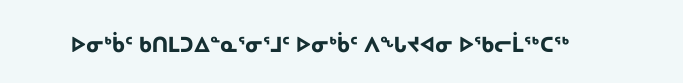ᐅᓂᒃᑳᑦ ᑲᑎᒪᑐᐃᓐᓇᕐᓂᕐᒧᑦ ᐅᓂᒃᑳᑦ ᐱᖓᔪᐊᓂ ᐅᖃᓕᒫᖅᑕᖅ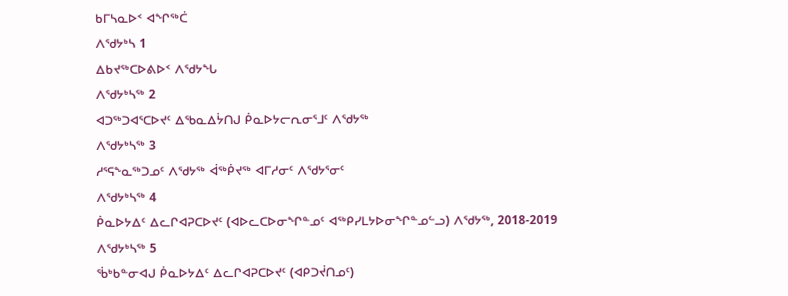ᑲᒥᓴᓇᐅᑉ ᐊᖏᖅᑖ
ᐱᖁᔭᒃᓴ 1
ᐃᑲᔪᖅᑕᐅᕕᐅᑉ ᐱᖁᔭᖓ
ᐱᖁᔭᒃᓴᖅ 2
ᐊᑐᖅᑐᐊᕐᑕᐅᔪᑦ ᐃᖃᓇᐃᔮᑎᒍ ᑮᓇᐅᔭᓕᕆᓂᕐᒧᑦ ᐱᖁᔭᖅ
ᐱᖁᔭᒃᓴᖅ 3
ᓱᕐᕋᖕᓇᖅᑐᓄᑦ ᐱᖁᔭᖅ ᐋᖅᑮᔪᖅ ᐊᒥᓱᓂᑦ ᐱᖁᔭᕐᓂᑦ
ᐱᖁᔭᒃᓴᖅ 4
ᑮᓇᐅᔭᐃᑦ ᐃᓚᒋᐊᕈᑕᐅᔪᑦ (ᐊᐅᓚᑕᐅᓂᖏᓐᓄᑦ ᐊᖅᑭᓯᒪᔭᐅᓂᖏᓐᓄᓪᓗ) ᐱᖁᔭᖅ, 2018-2019
ᐱᖁᔭᒃᓴᖅ 5
ᖄᒃᑲᓐᓂᐊᒍ ᑮᓇᐅᔭᐃᑦ ᐃᓚᒋᐊᕈᑕᐅᔪᑦ (ᐊᑭᑐᔫᑎᓄᑦ)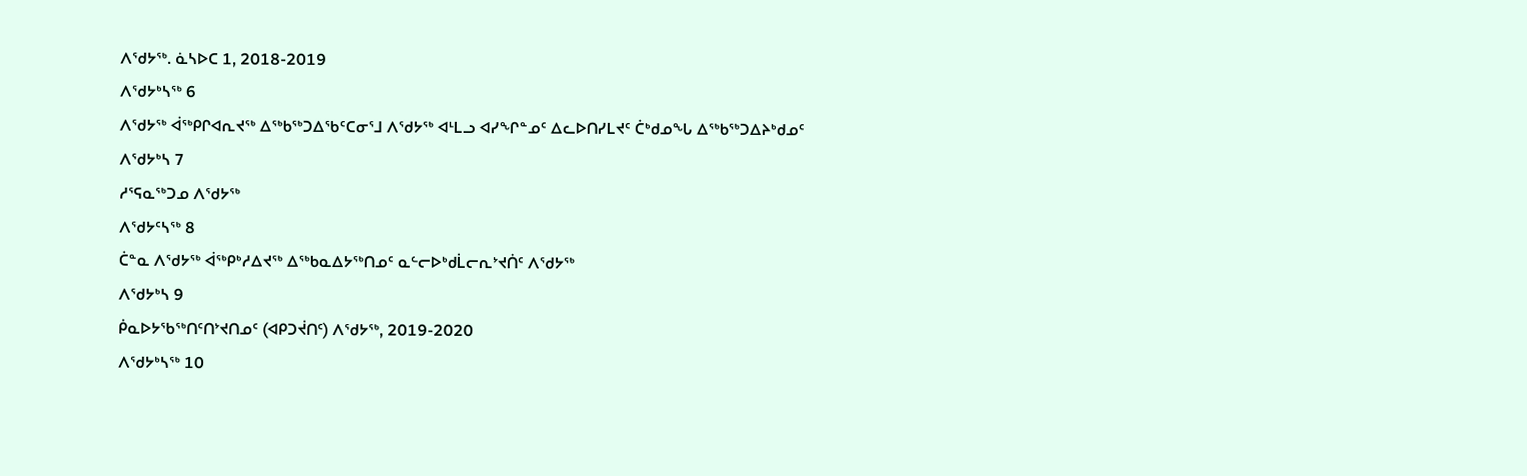ᐱᖁᔭᖅ. ᓈᓴᐅᑕ 1, 2018-2019
ᐱᖁᔭᒃᓴᖅ 6
ᐱᖁᔭᖅ ᐋᖅᑭᒋᐊᕆᔪᖅ ᐃᖅᑲᖅᑐᐃᖃᑦᑕᓂᕐᒧ ᐱᖁᔭᖅ ᐊᒻᒪᓗ ᐊᓯᖏᓐᓄᑦ ᐃᓚᐅᑎᓯᒪᔪᑦ ᑖᒃᑯᓄᖓ ᐃᖅᑲᖅᑐᐃᔨᒃᑯᓄᑦ
ᐱᖁᔭᒃᓴ 7
ᓱᕐᕋᓇᖅᑐᓄ ᐱᖁᔭᖅ
ᐱᖁᔭᑦᓴᖅ 8
ᑖᓐᓇ ᐱᖁᔭᖅ ᐋᖅᑭᒃᓱᐃᔪᖅ ᐃᖅᑲᓇᐃᔭᖅᑎᓄᑦ ᓇᓪᓕᐅᒃᑯᒫᓕᕆᔾᔪᑏᑦ ᐱᖁᔭᖅ
ᐱᖁᔭᒃᓴ 9
ᑮᓇᐅᔭᖃᖅᑎᑦᑎᔾᔪᑎᓄᑦ (ᐊᑭᑐᔫᑎᑦ) ᐱᖁᔭᖅ, 2019-2020
ᐱᖁᔭᒃᓴᖅ 10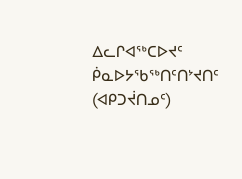ᐃᓚᒋᐊᖅᑕᐅᔪᑦ ᑮᓇᐅᔭᖃᖅᑎᑦᑎᔾᔪᑎᑦ (ᐊᑭᑐᔫᑎᓄᑦ)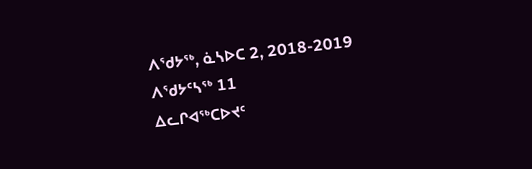ᐱᖁᔭᖅ, ᓈᓴᐅᑕ 2, 2018-2019
ᐱᖁᔭᑦᓴᖅ 11
ᐃᓚᒋᐊᖅᑕᐅᔪᑦ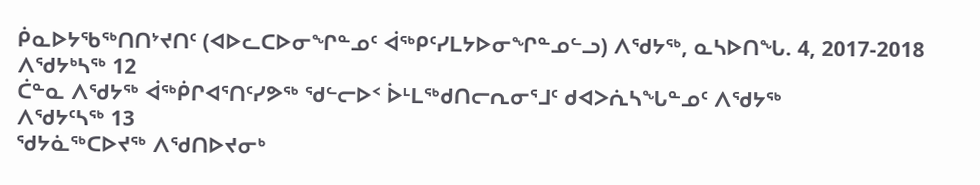ᑮᓇᐅᔭᖃᖅᑎᑎᔾᔪᑎᑦ (ᐊᐅᓚᑕᐅᓂᖏᓐᓄᑦ ᐋᖅᑭᑦᓯᒪᔭᐅᓂᖏᓐᓄᓪᓗ) ᐱᖁᔭᖅ, ᓇᓴᐅᑎᖓ. 4, 2017-2018
ᐱᖁᔭᒃᓴᖅ 12
ᑖᓐᓇ ᐱᖁᔭᖅ ᐋᖅᑮᒋᐊᕐᑎᑦᓯᕗᖅ ᖁᓪᓕᐅᑉ ᐆᒻᒪᖅᑯᑎᓕᕆᓂᕐᒧᑦ ᑯᐊᐳᕇᓴᖓᓐᓄᑦ ᐱᖁᔭᖅ
ᐱᖁᔭᑦᓴᖅ 13
ᖁᔭᓈᖅᑕᐅᔪᖅ ᐱᖁᑎᐅᔪᓂᒃ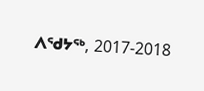ᐱᖁᔭᖅ, 2017-2018